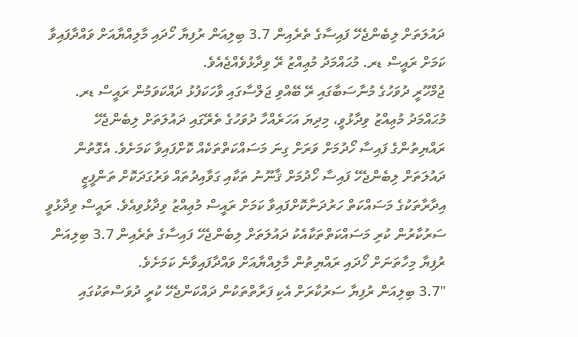ދައުލަތަށް ލިބެންޖެހޭ ފައިސާގެ ތެރެއިން 3.7 ބިލިއަން ރުފިޔާ ހޯދައި މާލިއްޔާއަށް ވައްދާފައިވާ ކަމަށް ރައީސް ޑރ. މުޙައްމަދު މުޢިއްޒު ރޭ ވިދާޅުވެއްޖެއެވެ.
ޖުމްހޫރީ ދުވަހުގެ މުނާސަބާގައި ރޭ ބޭއްވި ޖަލްސާގައި ވާހަކަފުޅު ދައްކަވަމުން ރައީސް ޑރ. މުޙައްމަދު މުޢިއްޒު ވިދާޅުވީ، މިދިޔަ އަހަރެއްހާ ދުވަހުގެ ތެރޭގައި ދައުލަތަށް ލިބެންޖެހޭ ރައްޔިތުންގެ ފައިސާ ހޯދުމަށް ވަރަށް ގިނަ މަސައްކަތްތަކެއް ކޮށްފައިވާ ކަމަށެވެ. އެގޮތުން ދައުލަތަށް ލިބެންޖެހޭ ފައިސާ ހޯދުމަށް ޤާނޫނު ތަކާއި ގަވާއިދުތައް ވަރުގަދަކޮށް ތަންފީޒީ އިދާރާތަކުގެ މަސައްކަތް ހަރުދަނާކޮށްފައިވާ ކަމަށް ރައީސް މުޢިއްޒު ވިދާޅުވިއެވެ. ރައީސް ވިދާޅުވީ ސަރުކާރުން ކުރި މަސައްކަތްތަކާއެކު ދައުލަތަށް ލިބެންޖެހޭ ފައިސާގެ ތެރެއިން 3.7 ބިލިއަން ރުފިޔާ މިހާތަނަށް ހޯދައި ރައްޔިތުން މާލިއްޔާއަށް ވައްދާފައިވާނެ ކަމަށެވެ.
"3.7 ބިލިއަން ރުފިޔާ ސަރުކާރަށް އެކި ފަރާތްތަކުން ދައްކަންޖެހޭ ކުރީ ދުވަސްތަކުގައި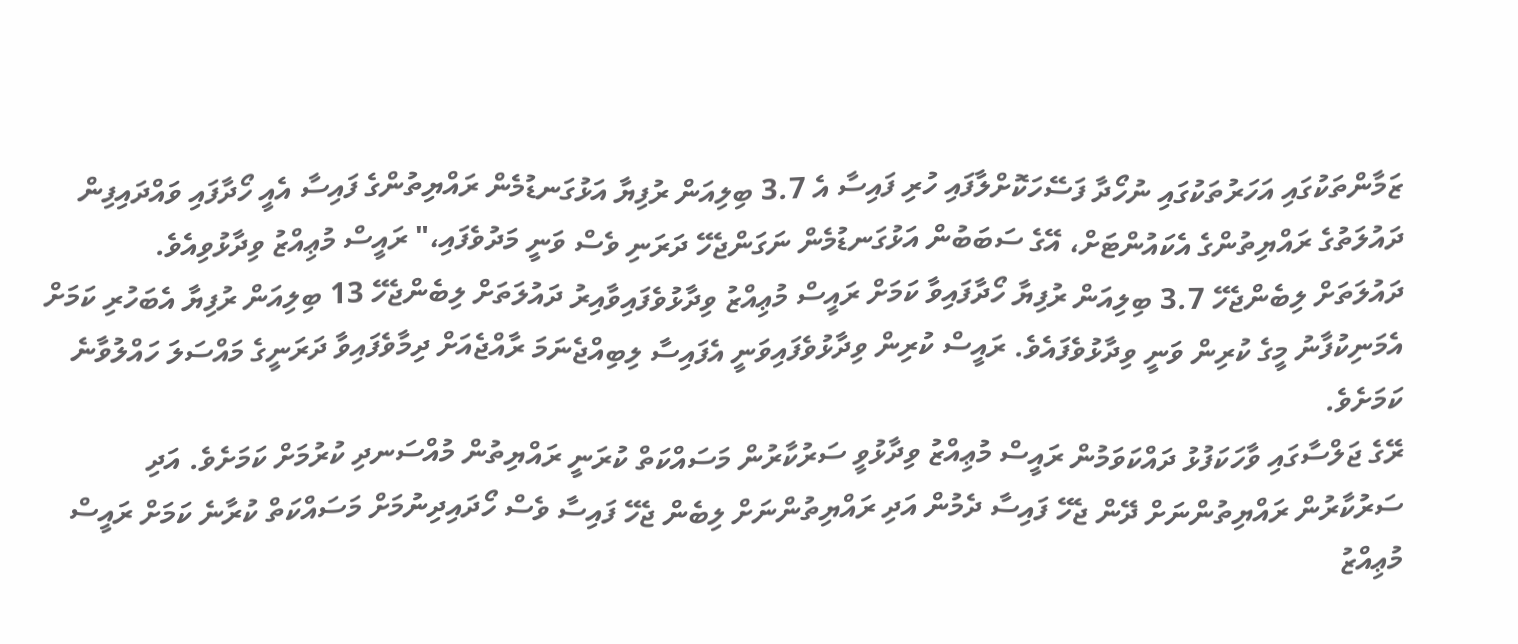ޒަމާންތަކުގައި އަހަރުތަކުގައި ނުހޯދާ ފަސޭހަކޮށްލާފައި ހުރި ފައިސާ އެ 3.7 ބިލިއަން ރުފިޔާ އަޅުގަނޑުމެން ރައްޔިތުންގެ ފައިސާ އެއީ ހޯދާފައި ވައްދައިފިން ދައުލަތުގެ ރައްޔިތުންގެ އެކައުންޓަށް، އޭގެ ސަބަބުން އަޅުގަނޑުމެން ނަގަންޖެހޭ ދަރަނި ވެސް ވަނީ މަދުވެފައި،" ރައީސް މުޢިއްޒު ވިދާޅުވިއެވެ.
ދައުލަތަށް ލިބެންޖެހޭ 3.7 ބިލިއަން ރުފިޔާ ހޯދާފައިވާ ކަމަށް ރައީސް މުޢިއްޒު ވިދާޅުވެފައިވާއިރު ދައުލަތަށް ލިބެންޖެހޭ 13 ބިލިއަން ރުފިޔާ އެބަހުރި ކަމަށް އެމަނިކުފާނު މީގެ ކުރިން ވަނީ ވިދާޅުވެފައެވެ. ރައީސް ކުރިން ވިދާޅުވެފައިވަނީ އެފައިސާ ލިބިއްޖެނަމަ ރާއްޖެއަށް ދިމާވެފައިވާ ދަރަނީގެ މައްސަލަ ހައްލުވާނެ ކަމަށެވެ.
ރޭގެ ޖަލްސާގައި ވާހަކަފުޅު ދައްކަވަމުން ރައީސް މުޢިއްޒު ވިދާޅުވީ ސަރުކާރުން މަސައްކަތް ކުރަނީ ރައްޔިތުން މުއްސަނދި ކުރުމަށް ކަމަށެވެ. އަދި ސަރުކާރުން ރައްޔިތުންނަށް ދޭން ޖެހޭ ފައިސާ ދެމުން އަދި ރައްޔިތުންނަށް ލިބެން ޖެހޭ ފައިސާ ވެސް ހޯދައިދިނުމަށް މަސައްކަތް ކުރާނެ ކަމަށް ރައީސް މުޢިއްޒު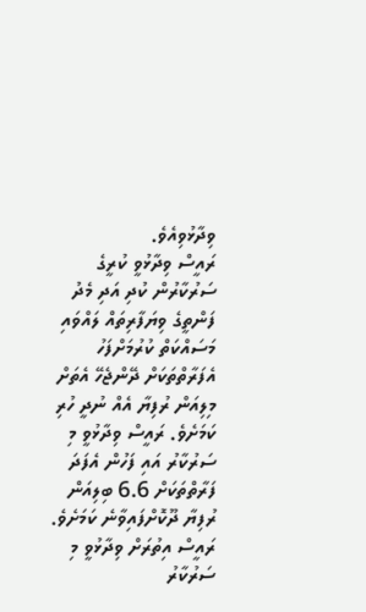ވިދާޅުވިއެވެ.
ރައީސް ވިދާޅުވީ ކުރީގެ ސަރުކާރުން ކުދި އަދި މެދު ފަންތީގެ ވިޔަފާރިތައް ލައްވައި މަސައްކަތް ކުރުމަށްފަހު އެފަރާތްތަކަށް ދޭންޖެހޭ އެތަށް މިލިއަން ރުފިޔާ އެއް ނުދީ ހުރި ކަމަށެވެ. ރައީސް ވިދާޅުވީ މި ސަރުކާރު އައި ފަހުން އެފަދަ ފަރާތްތަކަށް 6.6 ބިލިއަން ރުފިޔާ ދޫކޮށްފައިވާނެ ކަމަށެވެ.
ރައީސް އިތުރަށް ވިދާޅުވީ މި ސަރުކާރު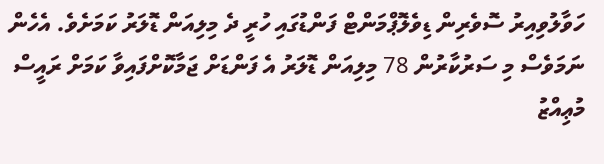ހަވާލުވިއިރު ސޮވެރިން ޑިވެލޮޕްމަންޓް ފަންޑުގައި ހުރީ ދެ މިލިއަން ޑޮލަރު ކަމަށެވެ. އެހެން ނަމަވެސް މި ސަރުކާރުން 78 މިލިއަން ޑޮލަރު އެ ފަންޑަށް ޖަމާކޮށްފައިވާ ކަމަށް ރައީސް މުޢިއްޒު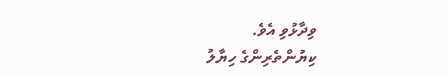ވިދާޅުވި އެވެ.
ކިޔުންތެރިންގެ ހިޔާލު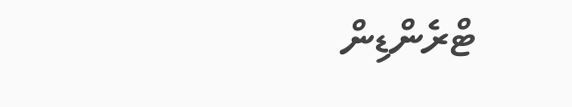ޓްރެންޑިން